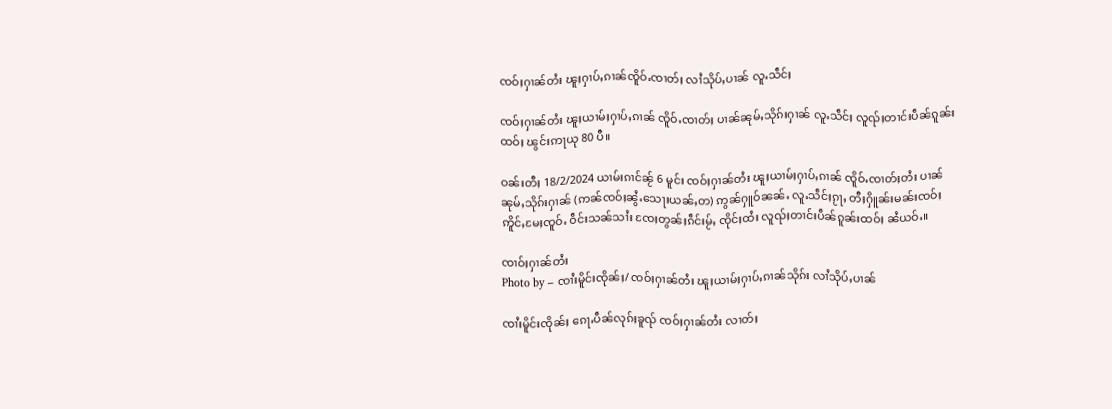ၸဝ်ႈႁၢၼ်တႆး ၽူႈႁၢပ်ႇၵၢၼ်ၸိူဝ်ႉၸၢတ်ႈ လၢႆသိုပ်ႇပၢၼ် လူႉသဵင်ႈ

ၸဝ်ႈႁၢၼ်တႆး ၽူႈယၢမ်ႈႁၢပ်ႇၵၢၼ် ၸိူဝ်ႉၸၢတ်ႈ ပၢၼ်ၼုမ်ႇသိုၵ်းႁၢၼ် လူႉသဵင်ႈ လူၺ်ႈတၢင်းပဵၼ်ၵူၼ်းထဝ်ႈ ၽွင်းဢႃယု 80 ပီ။

ဝၼ်းတီႈ 18/2/2024 ယၢမ်းၵၢင်ၼႂ် 6 မူင်း ၸဝ်ႈႁၢၼ်တႆး ၽူႈယၢမ်ႈႁၢပ်ႇၵၢၼ် ၸိူဝ်ႉၸၢတ်ႈတႆး ပၢၼ်ၼုမ်ႇသိုၵ်းႁၢၼ် (ဢၼ်ၸဝ်ႈၼွႆႉသေႃးယၼ်ႇတ) ဢွၼ်ႁူဝ်ၼၼ်ႉ လူႉသဵင်ႈၵႂႃႇ တီႈႁိူၼ်းမၼ်းၸဝ်ႈ ဢိူင်ႇမႄႈၸူဝ်ႉ ဝဵင်းသၼ်သၢႆး ၸႄႈတွၼ်ႈၵဵင်းမႂ်ႇ ၸိုင်ႈထႆး လူၺ်ႈတၢင်းပဵၼ်ၵူၼ်းထဝ်ႈ ၼႆယဝ်ႉ။

ၸၢဝ်ႈႁၢၼ်တႆး
Photo by – ၸၢႆးမိူင်းၸိုၼ်ႈ/ ၸဝ်ႈႁၢၼ်တႆး ၽူႈယၢမ်ႈႁၢပ်ႇၵၢၼ်သိုၵ်း လၢႆသိုပ်ႇပၢၼ်

ၸၢႆးမိူင်းၸိုၼ်ႈ ၵေႃႉပဵၼ်လုၵ်ႈၶူၺ် ၸဝ်ႈႁၢၼ်တႆး လၢတ်ႈ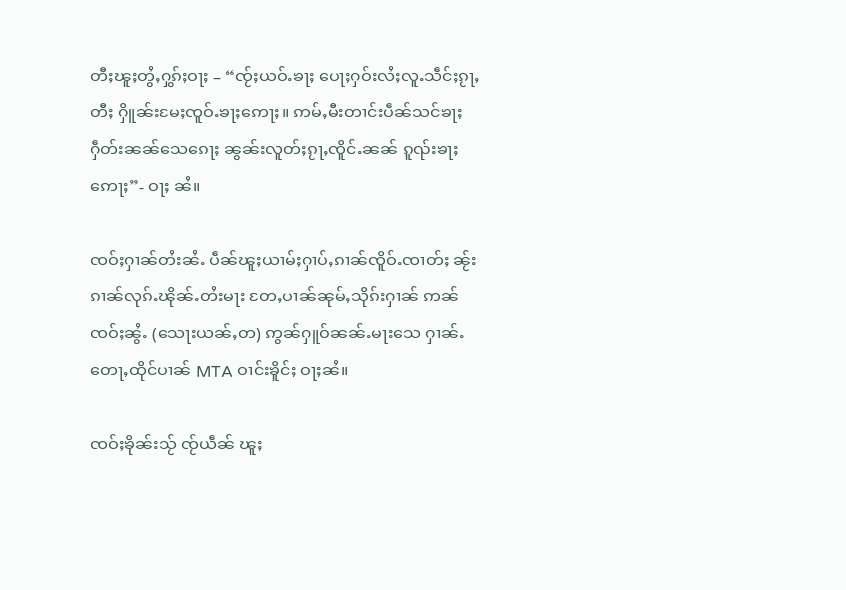တီႈၽူႈတွႆႇႁွၵ်ႈဝႃႈ – “ၸႂ်ႈယဝ်ႉၶႃႈ ပေႃႈႁဝ်းလႆႈလူႉသဵင်ႈၵႂႃႇ တီႈ ႁိူၼ်းမႄႈၸူဝ်ႉၶႃႈဢေႃႈ။ ဢမ်ႇမီးတၢင်းပဵၼ်သင်ၶႃႈ ႁဵတ်းၼၼ်သေၵေႃႈ ၼွၼ်းလူတ်ႈၵႂႃႇၸိူင်ႉၼၼ် ၵူၺ်းၶႃႈဢေႃႈ”- ဝႃႈ ၼႆ။

ၸဝ်ႈႁၢၼ်တႆးၼႆႉ ပဵၼ်ၽူႈယၢမ်ႈႁၢပ်ႇၵၢၼ်ၸိူဝ်ႉၸၢတ်ႈ ၼႂ်းၵၢၼ်လုၵ်ႉၽိုၼ်ႉတႆးမႃး တႄႇပၢၼ်ၼုမ်ႇသိုၵ်းႁၢၼ် ဢၼ်ၸဝ်ႈၼွႆႉ (သေႃးယၼ်ႇတ) ဢွၼ်ႁူဝ်ၼၼ်ႉမႃးသေ ႁၢၼ်ႉတေႃႇထိုင်ပၢၼ် MTA ဝၢင်းၶိူင်ႈ ဝႃႈၼႆ။

ၸဝ်ႈၶိုၼ်းသႂ် ၸႂ်ယဵၼ် ၽူႈ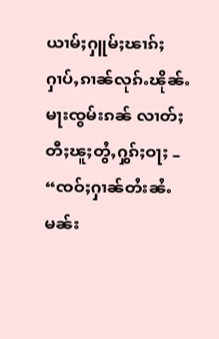ယၢမ်ႈႁူမ်ႈၽၢၵ်ႈ ႁၢပ်ႇၵၢၼ်လုၵ်ႉၽိုၼ်ႉမႃးၸွမ်းၵၼ် လၢတ်ႈတီႈၽူႈတွႆႇႁွၵ်ႈဝႃႈ – “ၸဝ်ႈႁၢၼ်တႆးၼႆႉ မၼ်း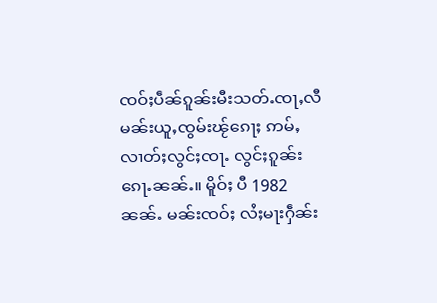ၸဝ်ႈပဵၼ်ၵူၼ်းမီးသတ်ႉၸႃႇလီ မၼ်းယူႇၸွမ်းၽႂ်ၵေႃႈ ဢမ်ႇလၢတ်ႈလွင်ႈၸႃႉ လွင်ႈၵူၼ်း ၵေႃႉၼၼ်ႉ။ မိူဝ်ႈ ပီ 1982 ၼၼ်ႉ မၼ်းၸဝ်ႈ လႆႈမႃးႁဵၼ်း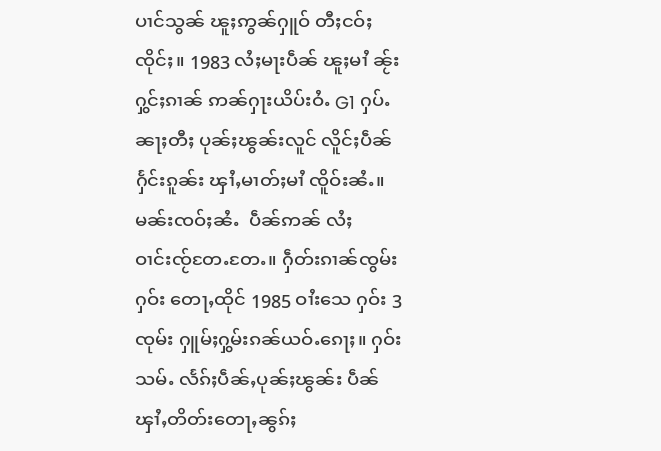ပၢင်သွၼ် ၽူႈဢွၼ်ႁူဝ် တီႈငဝ်ႈၸိုင်ႈ။ 1983 လႆႈမႃးပဵၼ် ၽူႈမၢႆ ၼႂ်းႁွင်ႈၵၢၼ် ဢၼ်ႁႃးယိပ်းဝႆႉ G1 ႁပ်ႉၼႃႈတီႈ ပုၼ်ႈၽွၼ်းလူင် လိူင်ႈပဵၼ်ႁႅင်းၵူၼ်း ၾၢႆႇမၢတ်ႈမၢႆ ၸိူဝ်းၼႆႉ။ မၼ်းၸဝ်ႈၼႆႉ  ပဵၼ်ဢၼ် လႆႈဝၢင်းၸႂ်တႄႉတႄႉ။ ႁဵတ်းၵၢၼ်ၸွမ်းႁဝ်း တေႃႇထိုင် 1985 ဝၢႆးသေ ႁဝ်း 3 ၸုမ်း ႁူမ်ႈႁွမ်းၵၼ်ယဝ်ႉၵေႃႈ။ ႁဝ်းသမ်ႉ လႅၵ်ႈပဵၼ်ႇပုၼ်ႈၽွၼ်း ပဵၼ်ၾၢႆႇတိတ်းတေႃႇၼွၵ်ႈ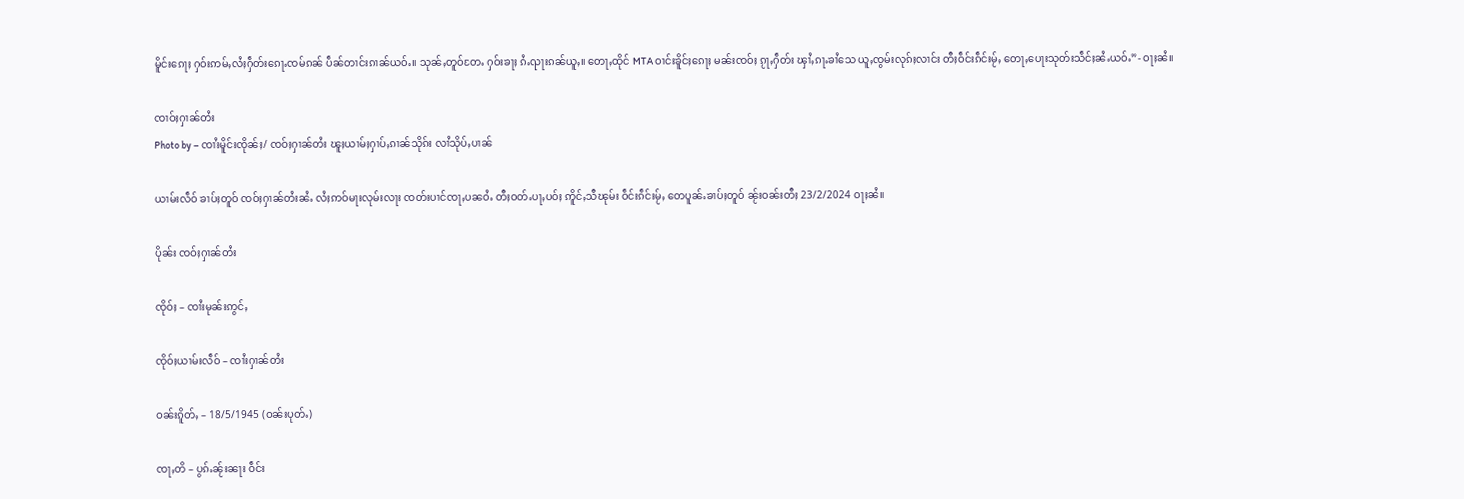မိူင်းၵေႃႈ ႁဝ်းဢမ်ႇလႆႈႁဵတ်းၵေႃႉၸမ်ၵၼ် ပဵၼ်တၢင်းၵၢၼ်ယဝ်ႉ။ သုၼ်ႇတူဝ်တႄႉ ႁဝ်းၶႃႈ ၵႆႉၺႃးၵၼ်ယူႇ။ တေႃႇထိုင် MTA ဝၢင်းၶိူင်ႈၵေႃႈ မၼ်းၸဝ်ႈ ၵႂႃႇႁဵတ်း ၾၢႆႇၵႃႉၶၢႆသေ ယူႇၸွမ်းလုၵ်ႈလၢင်း တီႈဝဵင်းၵဵင်းမႂ်ႇ တေႃႇပေႃးသုတ်းသဵင်ႈၼႆႉယဝ်ႉ”- ဝႃႈၼႆ။

ၸၢဝ်ႈႁၢၼ်တႆး
Photo by – ၸၢႆးမိူင်းၸိုၼ်ႈ/ ၸဝ်ႈႁၢၼ်တႆး ၽူႈယၢမ်ႈႁၢပ်ႇၵၢၼ်သိုၵ်း လၢႆသိုပ်ႇပၢၼ်

ယၢမ်းလဵဝ် ၶၢပ်ႈတူဝ် ၸဝ်ႈႁၢၼ်တႆးၼႆႉ လႆႈဢဝ်မႃးလုမ်းလႃး ၸတ်းပၢင်ၸႃႇပၼဝႆႉ တီႈဝတ်ႉပႃႇပဝ်ႈ ဢိူင်ႇသီၽုမ်း ဝဵင်းၵဵင်းမႂ်ႇ တေပူၼ်ႉၶၢပ်ႈတူဝ် ၼႂ်းဝၼ်းတီႈ 23/2/2024 ဝႃႈၼႆ။

ပိုၼ်း ၸဝ်ႈႁၢၼ်တႆး

ၸိုဝ်ႈ – ၸၢႆးမုၼ်းဢွင်ႇ

ၸိုဝ်ႈယၢမ်းလဵဝ် – ၸၢႆးႁၢၼ်တႆး

ဝၼ်းၵိူတ်ႇ – 18/5/1945 (ဝၼ်းပုတ်ႉ)

ၸႃႇတိ – ပွၵ်ႉၼႂ်းၼႃး ဝဵင်း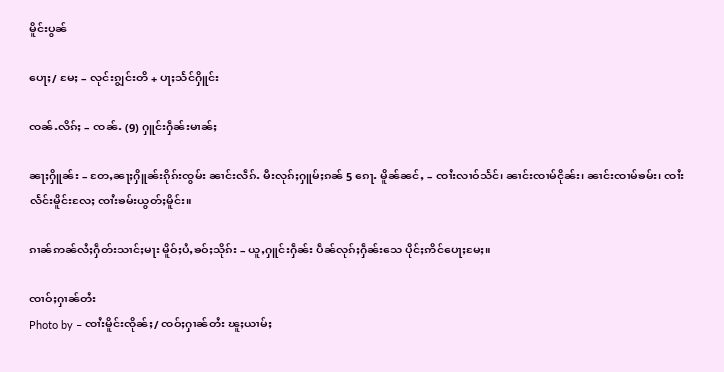မိူင်းပွၼ်

ပေႃႈ/ မႄႈ – လုင်းၵျွင်းတိ + ပႃႈသႅင်ႁိူင်း

ၸၼ်ႉလိၵ်ႈ – ၸၼ်ႉ (9) ႁူင်းႁဵၼ်းမၢၼ်ႈ

ၼႃႈႁိူၼ်း – တႄႇၼႃႈႁိူၼ်းၵိုၵ်းၸွမ်း ၼၢင်းလဵၵ်ႉ မီးလုၵ်ႈႁူမ်ႈၵၼ် 5 ၵေႃႉ မိူၼ်ၼင်ႇ – ၸၢႆးလၢဝ်သႅင်၊ ၼၢင်းၸၢမ်ငိုၼ်း၊ ၼၢင်းၸၢမ်ၶမ်း၊ ၸၢႆးလႅင်းမိူင်းလႄႈ ၸၢႆးၶမ်းယွတ်ႈမိူင်း။

ၵၢၼ်ဢၼ်လႆႈႁဵတ်းသၢင်ႈမႃး မိူဝ်ႈပႆႇၶဝ်ႈသိုၵ်း – ယူႇႁူင်းႁဵၼ်း ပဵၼ်လုၵ်ႈႁဵၼ်းသေ ပိုင်ႈဢိင်ပေႃႈမႄႈ။

ၸၢဝ်ႈႁၢၼ်တႆး
Photo by – ၸၢႆးမိူင်းၸိုၼ်ႈ/ ၸဝ်ႈႁၢၼ်တႆး ၽူႈယၢမ်ႈ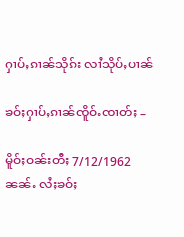ႁၢပ်ႇၵၢၼ်သိုၵ်း လၢႆသိုပ်ႇပၢၼ်

ၶဝ်ႈႁၢပ်ႇၵၢၼ်ၸိူဝ်ႉၸၢတ်ႈ –

မိူဝ်ႈဝၼ်းတီႈ 7/12/1962 ၼၼ်ႉ လႆႈၶဝ်ႈ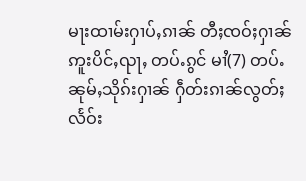မႃးထၢမ်းႁၢပ်ႇၵၢၼ် တီႈၸဝ်ႈႁၢၼ်ဢူးပိင်ႇၺႃႇ တပ်ႉၵွင် မၢႆ(7) တပ်ႉၼုမ်ႇသိုၵ်းႁၢၼ် ႁဵတ်းၵၢၼ်လွတ်ႈလႅဝ်း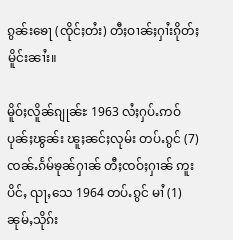ၵွၼ်းၶေႃ (ၸိုင်ႈတႆး) တီႈဝၢၼ်ႈႁၢႆးၵိုတ်ႈ မိူင်းၼၢႆး။

မိူဝ်ႈလိူၼ်ၵျုၼ်ႊ 1963 လႆႈႁပ်ႉဢဝ်ပုၼ်ႈၽွၼ်း ၽူႈၼင်ႈလုမ်း တပ်ႉၵွင် (7) ၸၼ်ႉၵႅမ်ၶုၼ်ႁၢၼ် တီႈၸဝ်ႈႁၢၼ် ဢူးပိင်ႇ ၺႃႇသေ 1964 တပ်ႉၵွင် မၢႆ (1) ၼုမ်ႇသိုၵ်း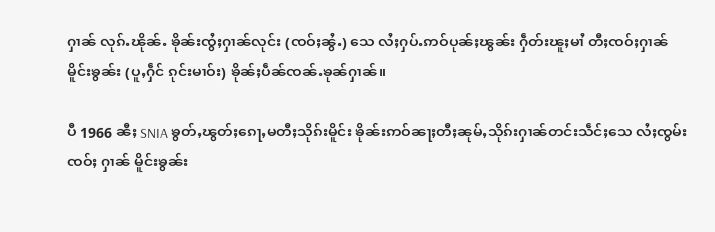ႁၢၼ် လုၵ်ႉၽိုၼ်ႉ ၶိုၼ်းၸွႆႈႁၢၼ်လုင်း (ၸဝ်ႈၼွႆႉ) သေ လႆႈႁပ်ႉဢဝ်ပုၼ်ႈၽွၼ်း ႁဵတ်းၽူႈမၢႆ တီႈၸဝ်ႈႁၢၼ် မိူင်းၶွၼ်း (ပူႇႁဵင် ၵုင်းမၢဝ်း) ၶိုၼ်ႈပဵၼ်ၸၼ်ႉၶုၼ်ႁၢၼ်။

ပီ 1966 ၼီႈ SNIA ၶွတ်ႇၽွတ်ႈၵေႃႇမတီႈသိုၵ်းမိူင်း ၶိုၼ်းဢဝ်ၼႃႈတီႈၼုမ်ႇသိုၵ်းႁၢၼ်တင်းသဵင်ႈသေ လႆႈၸွမ်းၸဝ်ႈ ႁၢၼ် မိူင်းၶွၼ်း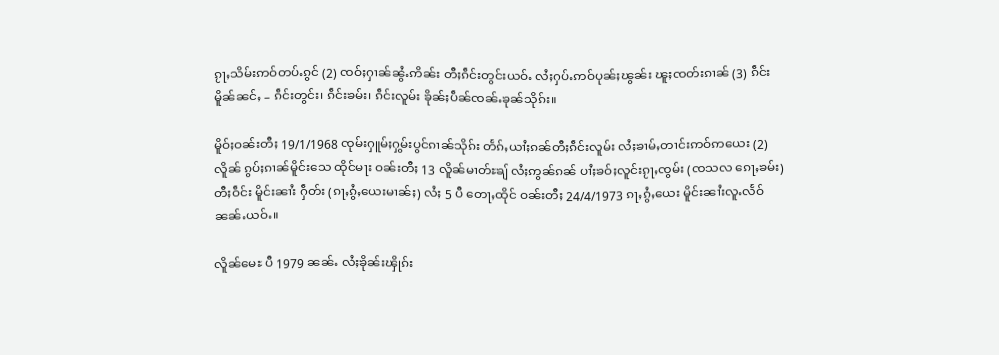ၵႂႃႇသိမ်းဢဝ်တပ်ႉၵွင် (2) ၸဝ်ႈႁၢၼ်ၼွႆႉဢိၼ်း တီႈၵဵင်းတွင်းယဝ်ႉ လႆႈႁပ်ႉဢဝ်ပုၼ်ႈၽွၼ်း ၽူႈၸတ်းၵၢၼ် (3) ၵဵင်း မိူၼ်ၼင်ႇ – ၵဵင်းတွင်း၊ ၵဵင်းၶမ်း၊ ၵဵင်းလူမ်း ၶိုၼ်ႈပဵၼ်ၸၼ်ႉၶုၼ်သိုၵ်း။

မိူဝ်ႈဝၼ်းတီႈ 19/1/1968 ၸုမ်းႁူမ်ႈႁွမ်းပွင်ၵၢၼ်သိုၵ်း တႅၵ်ႇယၢႆႈၵၼ်တီႈၵဵင်းလူမ်း လႆႈၶၢမ်ႇတၢင်းဢဝ်ဢယေး (2) လိူၼ် ၵွပ်ႈၵၢၼ်မိူင်းသေ ထိုင်မႃး ဝၼ်းတီႈ 13 လိူၼ်မၢတ်ႊၶျ် လႆႈဢွၼ်ၵၼ် ပၢႆႈၶဝ်ႈလူင်းၵႂႃႇၸွမ်း (ၸသလ ၵေႃႇၶမ်း) တီႈဝဵင်း မိူင်းၼၢႆး ႁဵတ်း (ၵႃႇၵွႆႇယေးမၢၼ်ႈ) လႆႈ 5 ပီ တေႃႇထိုင် ဝၼ်းတီႈ 24/4/1973 ၵႃႇၵွႆႇယေး မိူင်းၼၢႆးလူႉလႅဝ် ၼၼ်ႉယဝ်ႉ။

လိူၼ်မေႊ ပီ 1979 ၼၼ်ႉ လႆႈၶိုၼ်းၾိုၵ်း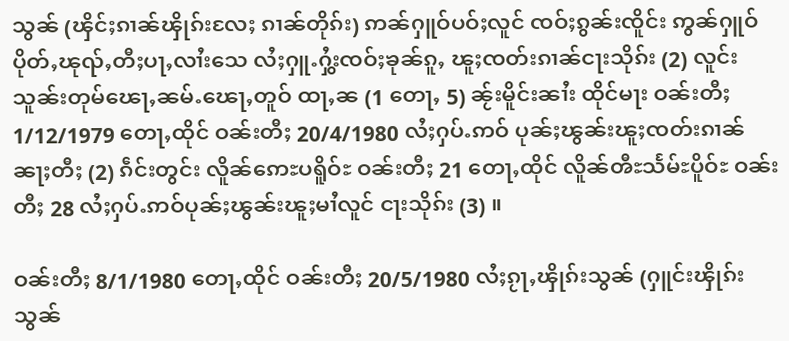သွၼ် (ၾိင်ႈၵၢၼ်ၾိုၵ်းလႄႈ ၵၢၼ်တိုၵ်း) ဢၼ်ႁူဝ်ပဝ်ႈလူင် ၸဝ်ႈၵွၼ်းၸိူင်း ဢွၼ်ႁူဝ် ပိုတ်ႇၽုၺ်ႇတီႈပႃႇလၢႆးသေ လႆႈႁူႉႁွႆးၸဝ်ႈၶုၼ်ၵူႇ ၽူႈၸတ်းၵၢၼ်ငႃးသိုၵ်း (2) လူင်းသူၼ်းတုမ်ၽေႃႇၼမ်ႉၽေႃႇတူဝ် ထႃႇၼ (1 တေႃႇ 5) ၼႂ်းမိူင်းၼၢႆး ထိုင်မႃး ဝၼ်းတီႈ 1/12/1979 တေႃႇထိုင် ဝၼ်းတီႈ 20/4/1980 လႆႈႁပ်ႉဢဝ် ပုၼ်ႈၽွၼ်းၽူႈၸတ်းၵၢၼ် ၼႃႈတီႈ (2) ၵဵင်းတွင်း လိူၼ်ဢေႊပရိူဝ်ႊ ဝၼ်းတီႈ 21 တေႃႇထိုင် လိူၼ်ၻီႊသႅမ်ႊပိူဝ်ႊ ဝၼ်းတီႈ 28 လႆႈႁပ်ႉဢဝ်ပုၼ်ႈၽွၼ်းၽူႈမၢႆလူင် ငႃးသိုၵ်း (3) ။

ဝၼ်းတီႈ 8/1/1980 တေႃႇထိုင် ဝၼ်းတီႈ 20/5/1980 လႆႈၵႂႃႇၾိုၵ်းသွၼ် (ႁူင်းၾိုၵ်းသွၼ်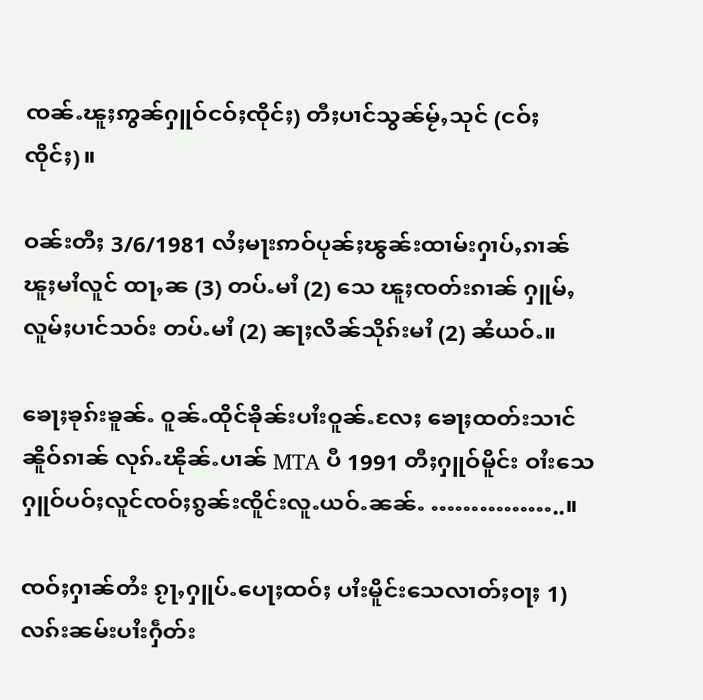ၸၼ်ႉၽူႈဢွၼ်ႁူဝ်ငဝ်ႈၸိုင်ႈ) တီႈပၢင်သွၼ်မႂ်ႇသုင် (ငဝ်ႈၸိုင်ႈ)။

ဝၼ်းတီႈ 3/6/1981 လႆႈမႃးဢဝ်ပုၼ်ႈၽွၼ်းထၢမ်းႁၢပ်ႇၵၢၼ် ၽူႈမၢႆလူင် ထႃႇၼ (3) တပ်ႉမၢႆ (2) သေ ၽူႈၸတ်းၵၢၼ် ႁူမ်ႇ လူမ်ႈပၢင်သဝ်း တပ်ႉမၢႆ (2) ၼႃႈလိၼ်သိုၵ်းမၢႆ (2) ၼႆယဝ်ႉ။

ၶေႃႈၶုၵ်းၶူၼ်ႉ ဝူၼ်ႉထိုင်ၶိုၼ်းပၢႆးဝူၼ်ႉလႄႈ ၶေႃႈထတ်းသၢင်ၼိူဝ်ၵၢၼ် လုၵ်ႉၽိုၼ်ႉပၢၼ် MTA ပီ 1991 တီႈႁူဝ်မိူင်း ဝၢႆးသေ ႁူဝ်ပဝ်ႈလူင်ၸဝ်ႈၵွၼ်းၸိူင်းလူႉယဝ်ႉၼၼ်ႉ ……………..။

ၸဝ်ႈႁၢၼ်တႆး ၵႂႃႇႁူပ်ႉပေႃႈထဝ်ႈ ပၢႆးမိူင်းသေလၢတ်ႈဝႃႈ 1) လၵ်းၼမ်းပၢႆးႁဵတ်း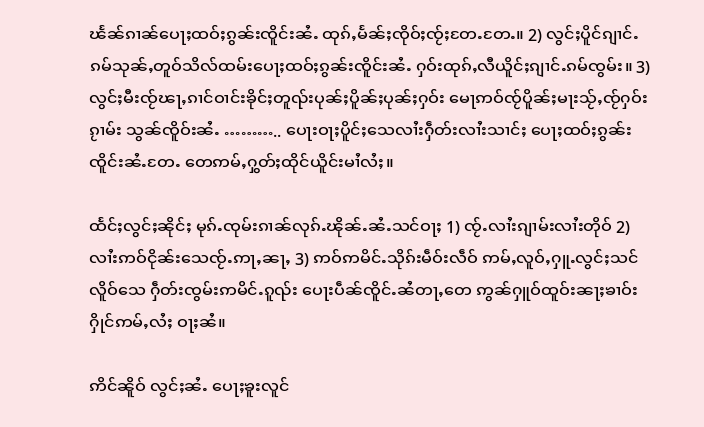ၽႅၼ်ၵၢၼ်ပေႃႈထဝ်ႈၵွၼ်းၸိူင်းၼႆႉ ထုၵ်ႇမႅၼ်ႈၸိုဝ်ႈၸႂ်ႈတႄႉတႄႉ။ 2) လွင်ႈပိူင်ၵျၢင်ႉၵမ်သုၼ်ႇတူဝ်သိလ်ထမ်းပေႃႈထဝ်ႈၵွၼ်းၸိူင်းၼႆႉ ႁဝ်းထုၵ်ႇလီယိူင်ႈၵျၢင်ႉၵမ်ၸွမ်း။ 3) လွင်ႈမီးၸႂ်ၽႃႇၵၢင်ဝၢင်းၶိုင်ႈတူၺ်းပုၼ်ႈပိူၼ်ႈပုၼ်ႈႁဝ်း မေႃဢဝ်ၸႂ်ပိူၼ်ႈမႃးသႂ်ႇၸႂ်ႁဝ်းၵႂၢမ်း သွၼ်ၸိူဝ်းၼႆႉ ……….. ပေႃးဝႃႈပိူင်ႈသေလၢႆးႁဵတ်းလၢႆးသၢင်ႈ ပေႃႈထဝ်ႈၵွၼ်းၸိူင်းၼႆႉတႄႉ တေဢမ်ႇႁွတ်ႈထိုင်ယိူင်းမၢႆလႆႈ။

ထႅင်ႈလွင်ႈၼိုင်ႈ မုၵ်ႉၸုမ်းၵၢၼ်လုၵ်ႉၽိုၼ်ႉၼႆႉသင်ဝႃႈ 1) ၸႂ်ႉလၢႆးၵျၢမ်းလၢႆးတိုဝ် 2) လၢႆးဢဝ်ငိုၼ်းသေၸႂ်ႉဢႃႇၼႃႇ 3) ဢဝ်ဢမိင်ႉသိုၵ်းမဵဝ်းလဵဝ် ဢမ်ႇလူဝ်ႇႁူႉလွင်ႈသင်လိူဝ်သေ ႁဵတ်းၸွမ်းဢမိင်ႉၵူၺ်း ပေႃးပဵၼ်ၸိူင်ႉၼႆတႃႇတေ ဢွၼ်ႁူဝ်ထူဝ်းၼႃႈၶၢဝ်းႁိုင်ဢမ်ႇလႆႈ ဝႃႈၼႆ။

ဢိင်ၼိူဝ် လွင်ႈၼႆႉ ပေႃႈၶူးလူင်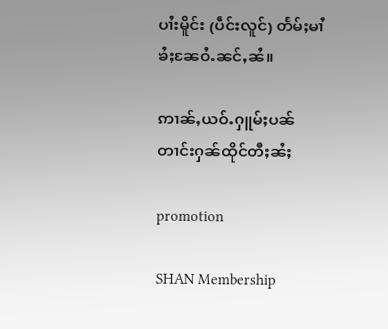ပၢႆးမိူင်း (ပဵင်းလူင်) တႅမ်ႈမၢႆ ၶႆႈၼႄဝႆႉၼင်ႇၼႆ။

ဢၢၼ်ႇယဝ်ႉႁူမ်ႈပၼ်တၢင်းႁၼ်ထိုင်တီႈၼႆႈ

promotion

SHAN Membership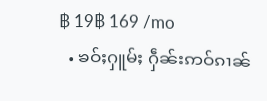฿ 19฿ 169 /mo
  • ၶဝ်ႈႁူမ်ႈ ႁဵၼ်းဢဝ်ၵၢၼ်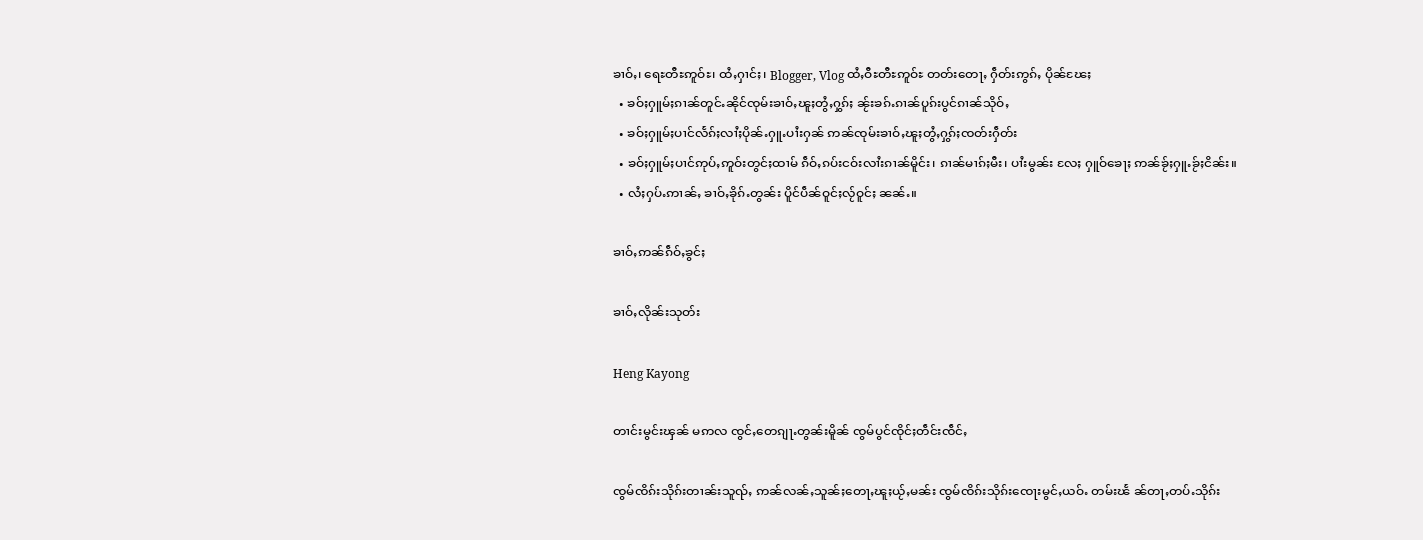ၶၢဝ်ႇ၊ ရေႊတီႊဢူဝ်ႊ၊ ထႆႇႁၢင်ႈ၊ Blogger, Vlog ထႆႇဝီႊတီႊဢူဝ်ႊ တတ်းတေႃႇ ႁဵတ်းဢွၵ်ႇ ပိုၼ်ၽႄႈ
  • ၶဝ်ႈႁူမ်ႈၵၢၼ်တူင်ႉၼိုင်ၸုမ်းၶၢဝ်ႇၽူႈတွႆႇႁွၵ်ႈ ၼႂ်းၶၵ်ႉၵၢၼ်ပူၵ်းပွင်ၵၢၼ်သိုဝ်ႇ
  • ၶဝ်ႈႁူမ်ႈပၢင်လႅၵ်ႈလၢႆႈပိုၼ်ႉႁူႉပၢႆးႁၼ် ဢၼ်ၸုမ်းၶၢဝ်ႇၽူႈတွႆႇႁွၵ်ႈၸတ်းႁဵတ်း
  • ၶဝ်ႈႁူမ်ႈပၢင်ဢုပ်ႇဢူဝ်းတွင်ႈထၢမ် ၵဵဝ်ႇၵပ်းငဝ်းလၢႆးၵၢၼ်မိူင်း၊ ၵၢၼ်မၢၵ်ႈမီး၊ ပၢႆးမွၼ်း လႄႈ ႁူဝ်ၶေႃႈ ဢၼ်ၶႂ်ႈႁူႉၶႂ်ႈငိၼ်း။
  • လႆႈႁပ်ႉဢၢၼ်ႇ ၶၢဝ်ႇၶိုၵ်ႉတွၼ်း ပိူင်ပဵၼ်ဝူင်ႈလႂ်ဝူင်ႈ ၼၼ်ႉ။

ၶၢဝ်ႇဢၼ်ၵဵဝ်ႇၶွင်ႈ

ၶၢဝ်ႇလိုၼ်းသုတ်း

Heng Kayong

တၢင်းမွင်းၾၼ် မဢလ ၸွင်ႇတေၵျႃႉတွၼ်းမိူၼ် ၸွမ်ပွင်ၸိုင်ႈတဵင်းၸဵင်ႇ

ၸွမ်ၸိၵ်းသိုၵ်းတၢၼ်းသူၺ်ႇ ဢၼ်လၼ်ႇသူၼ်ႈတေႃႇၽူႈယႂ်ႇမၼ်း ၸွမ်ၸိၵ်းသိုၵ်းၸေႃးမွင်ႇယဝ်ႉ တမ်းၽႅ ၼ်တႃႇတပ်ႉသိုၵ်း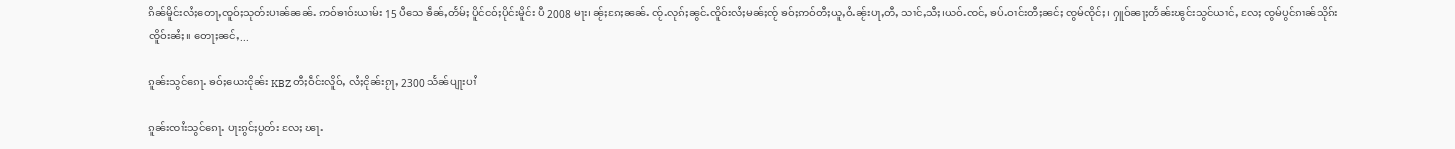ၵိၼ်မိူင်းလႆႈတေႃႇၸူဝ်ႈသုတ်းပၢၼ်ၼၼ်ႉ ဢဝ်ၶၢဝ်းယၢမ်း 15 ပီသေ ၶဵၼ်ႇတႅမ်ႈ ပိူင်ငဝ်ႈပိုင်းမိူင်း ပီ 2008 မႃး၊ ၼႂ်ႈၵႄႈၼၼ်ႉ ၸႂ်ႉလုၵ်ႈၼွင်ႉၸိူဝ်းလႆႈမၼ်ႈၸႂ် ၶဝ်ႈဢဝ်တီႈယူႇဝႆႉၼႂ်းပႃႇတီႇ သၢင်ႇသီႈ၊ယဝ်ႉၸင်ႇ ၶပ်ႉဝၢင်းတီႈၼင်ႈ ၸွမ်ၸိုင်ႈ၊ ႁူဝ်ၼႃႈတႅၼ်းၽွင်းသွင်ယၢင်ႇ လႄႈ ၸွမ်ပွင်ၵၢၼ်သိုၵ်း ၸိူဝ်းၼႆႈ။ တေႃႈၼင်ႇ...

ၵူၼ်းသွင်ၵေႃႉ ၶဝ်ႈယေးငိုၼ်း KBZ တီႈဝဵင်းလိူဝ်ႇ လႆႈငိုၼ်းၵႂႃႇ 2300 သႅၼ်ပျႃးပၢႆ

ၵူၼ်းၸၢႆးသွင်ၵေႃႉ ပႃးၵွင်ႈပွတ်း လႄႈ ၽႃႉ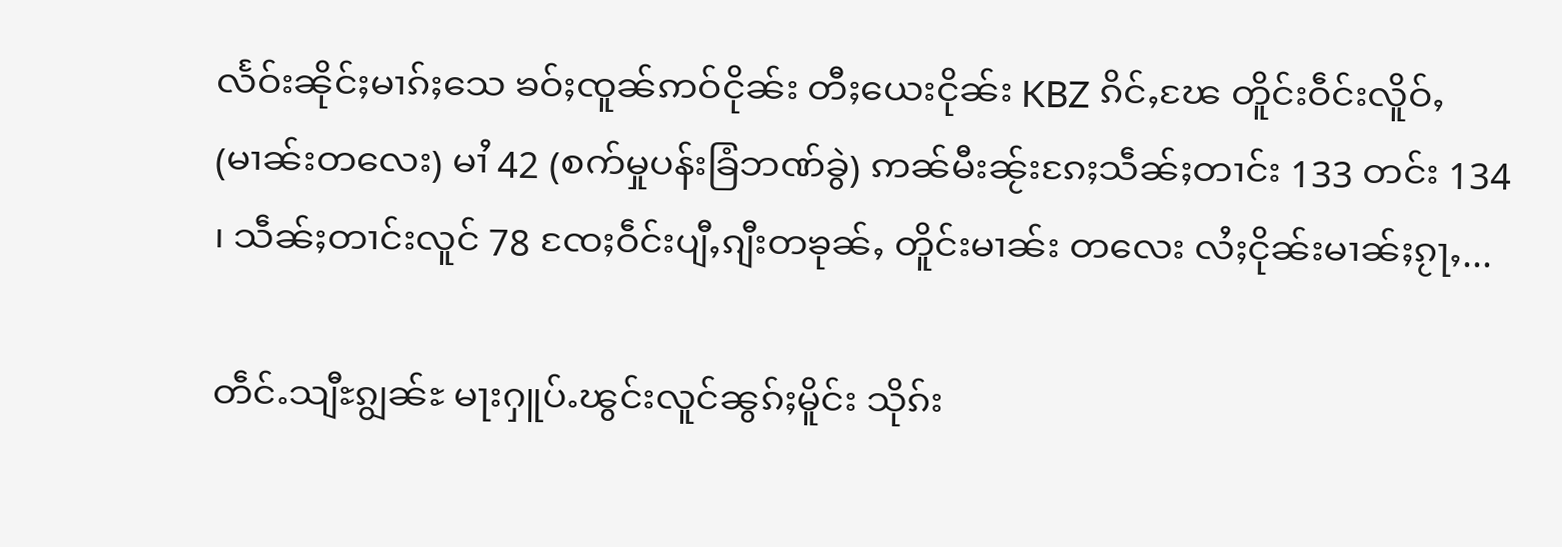လႅဝ်းၼိုင်ႈမၢၵ်ႈသေ ၶဝ်ႈၸူၼ်ဢဝ်ငိုၼ်း တီႈယေးငိုၼ်း KBZ ၵိင်ႇၽႄ တိူင်းဝဵင်းလိူဝ်ႇ (မၢၼ်းတလေး) မၢႆ 42 (စက်မှုပန်းခြံဘဏ်ခွဲ) ဢၼ်မီးၼႂ်းၵႄႈသဵၼ်ႈတၢင်း 133 တင်း 134 ၊ သဵၼ်ႈတၢင်းလူင် 78 ၸႄႈဝဵင်းပျီႇၵျီးတၶုၼ်ႇ တိူင်းမၢၼ်း တလေး လႆႈငိုၼ်းမၢၼ်ႈၵႂႃႇ...

တဵင်ႉသျီႊၵျွၼ်ႊ မႃးႁူပ်ႉၽွင်းလူင်ၼွၵ်ႈမိူင်း သိုၵ်း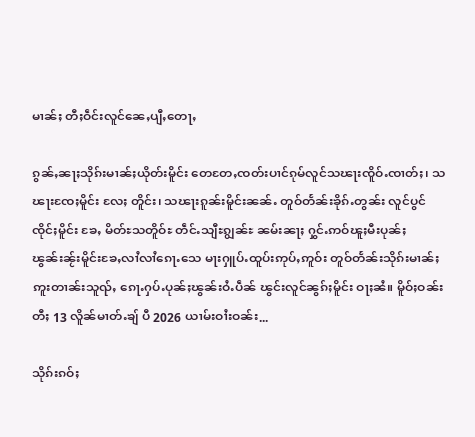မၢၼ်ႈ တီႈဝဵင်းလူင်ၼေႇပျီႇတေႃႇ

ၵွၼ်ႇၼႃႈသိုၵ်းမၢၼ်ႈယိုတ်းမိူင်း တေတႄႇၸတ်းပၢင်ၵုမ်လူင်သၽႃးၸိူဝ်ႉၸၢတ်ႈ၊ သၽႃးၸႄႈမိူင်း လႄႈ တိူင်း၊ သၽႃးၵူၼ်းမိူင်းၼၼ်ႉ တူဝ်တႅၼ်းၶိုၵ်ႉတွၼ်း လူင်ပွင်ၸိုင်ႈမိူင်း ၶႄႇ မိတ်ႊသတိူဝ်ႊ တဵင်ႉသျီႊၵျွၼ်ႊ ၼမ်းၼႃႈ ႁွင်ႉဢဝ်ၽူႈမီးပုၼ်ႈၽွၼ်းၼႂ်းမိူင်းၶႄႇလၢႆလၢႆၵေႃႉသေ မႃးႁူပ်ႉထူပ်းဢုပ်ႇဢူဝ်း တူဝ်တႅၼ်းသိုၵ်းမၢၼ်ႈ ဢူးတၢၼ်းသူၺ်ႇ ၵေႃႉႁပ်ႉပုၼ်ႈၽွၼ်းဝႆႉပဵၼ် ၽွင်းလူင်ၼွၵ်ႈမိူင်း ဝႃႈၼႆ။ မိူဝ်ႈဝၼ်းတီႈ 13 လိူၼ်မၢတ်ႉၶျ် ပီ 2026 ယၢမ်းဝၢႆးဝၼ်း...

သိုၵ်းၵဝ်ႈ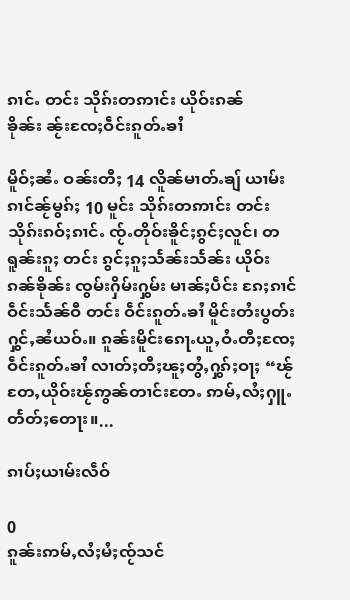ၵၢင်ႉ တင်း သိုၵ်းတဢၢင်း ယိုဝ်းၵၼ်ၶိုၼ်း ၼႂ်းၸႄႈဝဵင်းၵူတ်ႉၶၢႆ

မိူဝ်ႈၼႆႉ ဝၼ်းတီႈ 14 လိူၼ်မၢတ်ႉၶျ် ယၢမ်းၵၢင်ၼႂ်မွၵ်ႈ 10 မူင်း သိုၵ်းတဢၢင်း တင်း သိုၵ်းၵဝ်ႈၵၢင်ႉ ၸႂ်ႉတိုဝ်းၶိူင်ႈၵွင်ႈလူင်၊ တရူၼ်းၵူႈ တင်း ၵွင်ႈၵူႈသႅၼ်းသႅၼ်း ယိုဝ်းၵၼ်ၶိုၼ်း ၸွမ်းႁိမ်းႁွမ်း မၢၼ်ႈပဵင်း ၵႄႈၵၢင်ဝဵင်းသႅၼ်ဝီ တင်း ဝဵင်းၵူတ်ႉၶၢႆ မိူင်းတႆးပွတ်းႁွင်ႇၼႆယဝ်ႉ။ ၵူၼ်းမိူင်းၵေႃႉယူႇဝႆႉတီႈၸႄႈဝဵင်းၵူတ်ႉၶၢႆ လၢတ်ႈတီႈၽူႈတွႆႇႁွၵ်ႈဝႃႈ “ၽႂ်တႄႇယိုဝ်းၽႂ်ဢွၼ်တၢင်းတႄႉ ဢမ်ႇလႆႈႁူႉတႅတ်ႈတေႃး။...

ၵၢပ်ႈယၢမ်းလဵဝ်

0
ၵူၼ်းဢမ်ႇလႆႈမႆႈၸႂ်သင်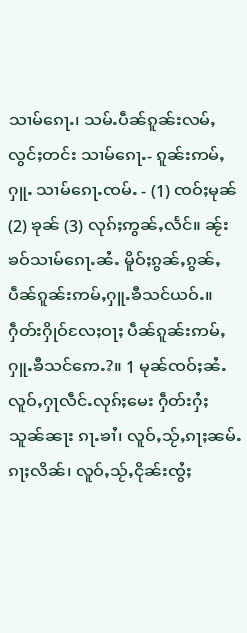သၢမ်ၵေႃႉ၊ သမ်ႉပဵၼ်ၵူၼ်းလမ်ႇလွင်ႈတင်း သၢမ်ၵေႃႉ- ၵူၼ်းဢမ်ႇႁူႉ သၢမ်ၵေႃႉၸမ်ႉ - (1) ၸဝ်ႈမုၼ် (2) ၶုၼ် (3) လုၵ်ႈဢွၼ်ႇလႅင်။ ၼႂ်းၶဝ်သၢမ်ၵေႃႉၼႆႉ မိူဝ်ႈၵွၼ်ႇၵွၼ်ႇပဵၼ်ၵူၼ်းဢမ်ႇႁူႉၶီသင်ယဝ်ႉ။ ႁဵတ်းႁိုဝ်လႄႈဝႃႈ ပဵၼ်ၵူၼ်းဢမ်ႇႁူႉၶီသင်ဢေႉ?။ 1 မုၼ်ၸဝ်ႈၼႆႉ လူဝ်ႇႁႃလဵင်ႉလုၵ်ႈမေး ႁဵတ်းႁႆႈသူၼ်ၼႃး ၵႃႉၶၢႆ၊ လူဝ်ႇသႂ်ႇၵႃႈၼမ်ႉၵႃႈလိၼ်၊ လူဝ်ႇသႂ်ႇငိုၼ်းၸွႆႈ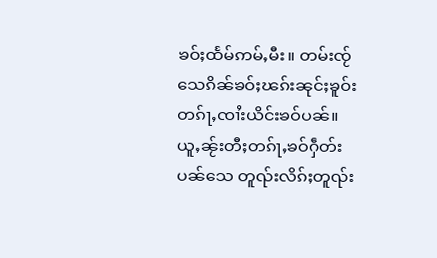ၶဝ်ႈထႅမ်ဢမ်ႇမီး။ တမ်းၸႂ်သေၵိၼ်ၶဝ်ႈၽၵ်းၼုင်ႈၶူဝ်းတၵ်ႃႇၸၢႆးယိင်းၶဝ်ပၼ်။ ယူႇၼႂ်းတီႈတၵ်ႃႇၶဝ်ႁဵတ်းပၼ်သေ တူၺ်းလိၵ်ႈတူၺ်း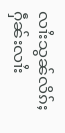လၢႆးသွၼ်လိၵ်ႈႁဵၼ်းလၢႆး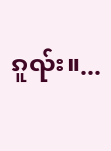ၵူၺ်း။...